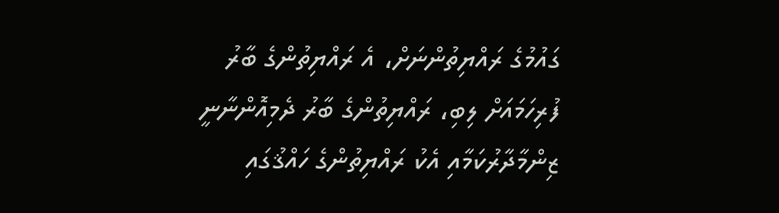ގައުމުގެ ރައްޔިތުންނަށް، އެ ރައްޔިތުންގެ ބާރު ފުރިހަމައަށް ލިބި، ރައްޔިތުންގެ ބާރު ދެމިއޮންނާނީ ޒިންމާދާރުކަމާއި އެކު ރައްޔިތުންގެ ހައްޤުގައި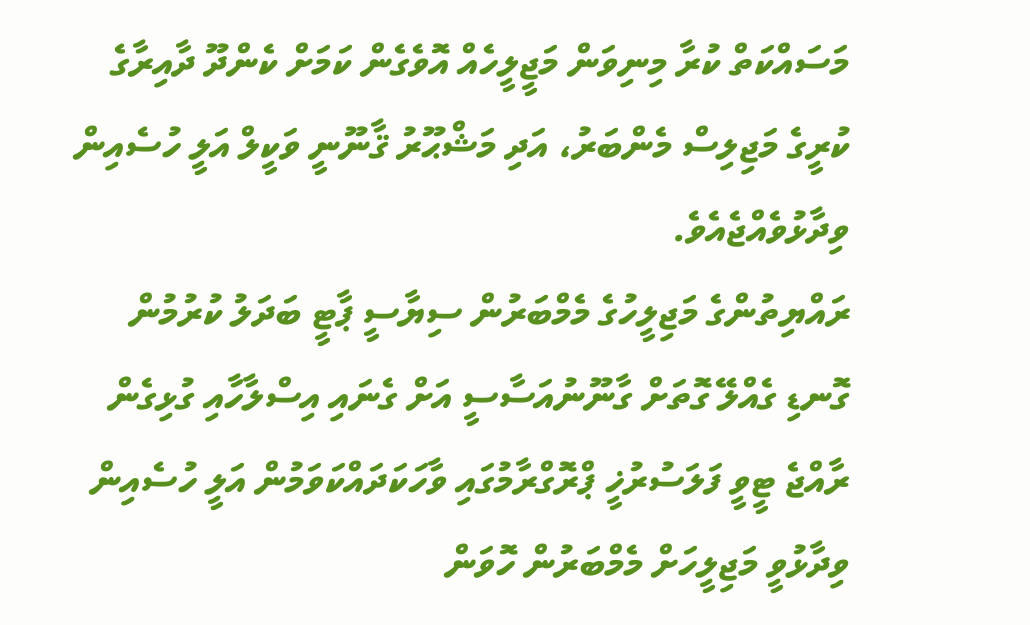މަސައްކަތް ކުރާ މިނިވަން މަޖީލީހެއް އޮވެގެން ކަމަށް ކެންދޫ ދާއިރާގެ ކުރީގެ މަޖިލިސް މެންބަރު، އަދި މަޝްޙޫރު ޤާނޫނީ ވަކީލް އަލީ ހުސެއިން ވިދާޅުވެއްޖެއެވެ.
ރައްޔިތުންގެ މަޖިލީހުގެ މެމްބަރުން ސިޔާސީ ޕާޓީ ބަދަލު ކުރުމުން ގޮނޑި ގެއްލޭ ގޮތަށް ގާނޫނުއަސާސީ އަށް ގެނައި އިސްލާހާއި ގުޅިގެން ރާއްޖެ ޓީވީ ފަލަސުރުޚީ ޕްރޮގްރާމުގައި ވާހަކަދައްކަވަމުން އަލީ ހުސެއިން ވިދާޅުވީ މަޖިލީހަށް މެމްބަރުން ހޮވަން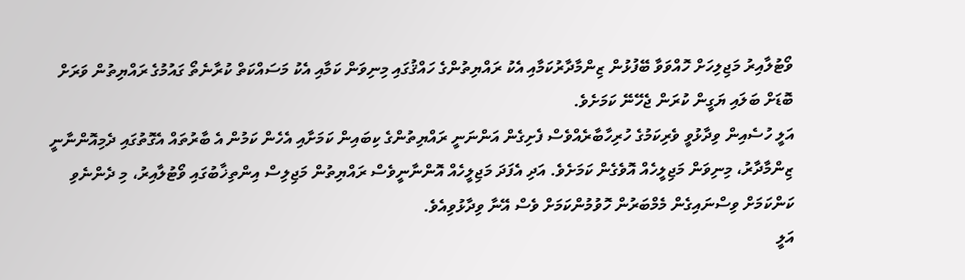ވޯޓުލާއިރު މަޖިލިހަށް ހޮއްވަވާ ބޭފުޅުން ޒިންމާދާރުކަމާއި އެކު ރައްޔިތުންގެ ހައްޤުގައި މިނިވަން ކަމާއި އެކު މަސައްކަތް ކުރާނެތޯ ގައުމުގެ ރައްޔިތުން ވަރަށް ބޮޑަށް ބަލައި ޔަގީން ކުރަން ޖެހޭނޭ ކަމަށެވެ.
އަލީ ހުސެއިން ވިދާޅުވީ ވެރިކަމުގެ ހުރިހާބާރެއްވެސް ފެށިގެން އަންނަނީ ރައްޔިތުންގެ ކިބައިން ކަމަށާއި އެހެން ކަމުން އެ ބާރުތައް އެގޮތުގައި ދެމިއޮންނާނީ ޒިންމާދާރު، މިނިވަން މަޖިލީހެއް އޮވެގެން ކަމަށެވެ. އަދި އެފަދަ މަޖިލީހެއް އޮންނާނީވެސް ރައްޔިތުން މަޖިލިސް އިންތިޚާބުގައި ވޯޓުލާއިރު، މި ދެންނެވި ކަންކަމަށް ވިސްނައިގެން މެމްބަރުން ހޮވުމުންކަމަށް ވެސް އޭނާ ވިދާޅުވިއެވެ.
އަލީ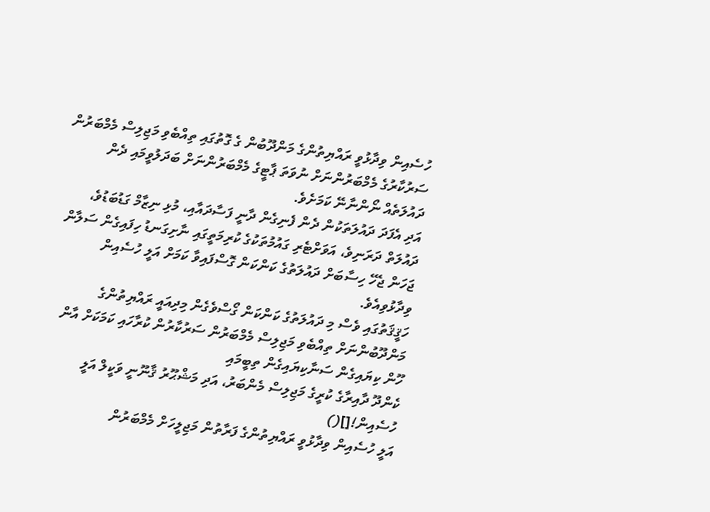ހުސެއިން ވިދާޅުވީ ރައްޔިތުންގެ މަންދޫބުން ގެ ގޮތުގައި ތިއްބެވި މަޖިލިސް މެމްބަރުން ސަރުކާރުގެ މެމްބަރުންނަށް ނުވަތަ ޕާޓީގެ މެމްބަރުންނަށް ބަދަލުވީމައި ދެން ދައުލަތެއް ނޯންނާނޭ ކަމަށެވެ.
އަދި އެފަދަ ދައުލަތަކުން ދެން ފެނިގެން ދާނީ ފަސާދައާއި، މުޅި ނިޒާމް ގަޑުބަޑުވެ، ދައުލަތް ދަރަނިވެ، އަވަށްޓެރި ގައުމުތަކުގެ ކުރިމަތީގައި ނާށިގަނޑު ހިފައިގެން ސަލާން ޖަހަން ޖެހޭ ހިސާބަށް ދައުލަތުގެ ކަންކަން ގޮސްފައިވާ ކަމަށް އަލީ ހުސެއިން ވިދާޅުވިއެވެ.
ހަޤީޤަތުގައި ވެސް މި ދައުލަތުގެ ކަންކަން ގޯސްވެގެން މިދިއައީ ރައްޔިތުންގެ މަންދޫބުންނަށް ތިއްބެވި މަޖިލިސް މެމްބަރުން ސަރުކާރުން ކުރާހައި ކަމަކަށް އާން ހޫން ކިޔައިގެން ސަނާކިޔައިގެން ތިބީމައި
ކެންދޫ ދާއިރާގެ ކުރީގެ މަޖިލިސް މެންބަރު، އަދި މަޝްޙޫރު ޤާނޫނީ ވަކީލް އަލީ ހުސެއިން![]()
އަލީ ހުސެއިން ވިދާޅުވީ ރައްޔިތުންގެ ފަރާތުން މަޖިލީހަށް މެމްބަރުން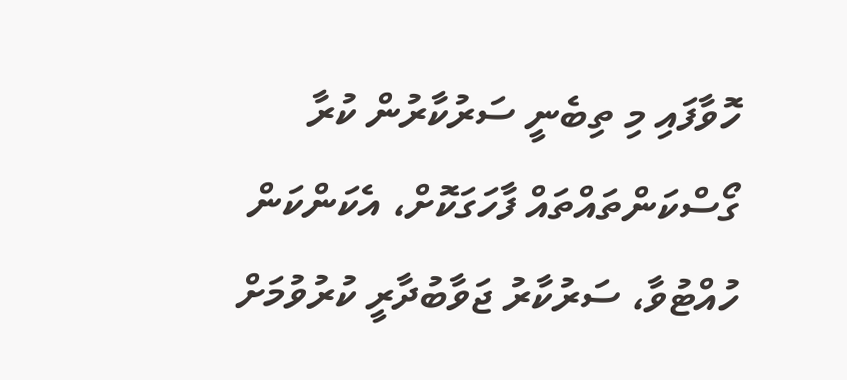ހޮވާފައި މި ތިބެނީ ސަރުކާރުން ކުރާ ގޯސްކަންތައްތައް ފާހަގަކޮށް، އެކަންކަން ހުއްޓުވާ، ސަރުކާރު ޖަވާބުދާރީ ކުރުވުމަށް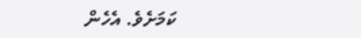ކަމަށެވެ. އެހެން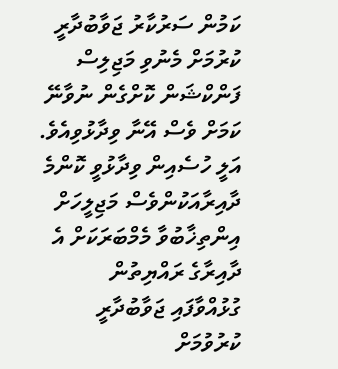ކަމުން ސަރުކާރު ޖަވާބުދާރީ ކުރުމަށް މެނުވި މަޖިލިސް ފަންކްޝަން ކޮށްގެން ނުވާނޭ ކަމަށް ވެސް އޭނާ ވިދާޅުވިއެވެ.
އަލީ ހުސެއިން ވިދާޅުވީ ކޮންމެ ދާއިރާއަކުންވެސް މަޖިލީހަށް އިންތިޚާބުވާ މެމްބަރަކަށް އެ ދާއިރާގެ ރައްޔިތުން ގުޅުއްވާފައި ޖަވާބުދާރީ ކުރުވުމަށް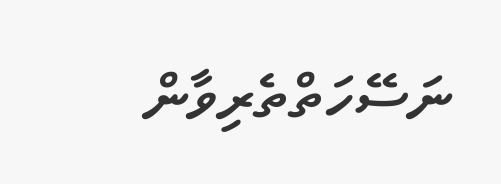ނަސޭހަތްތެރިވާން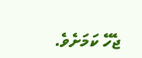ޖެހޭ ކަމަށެވެ.